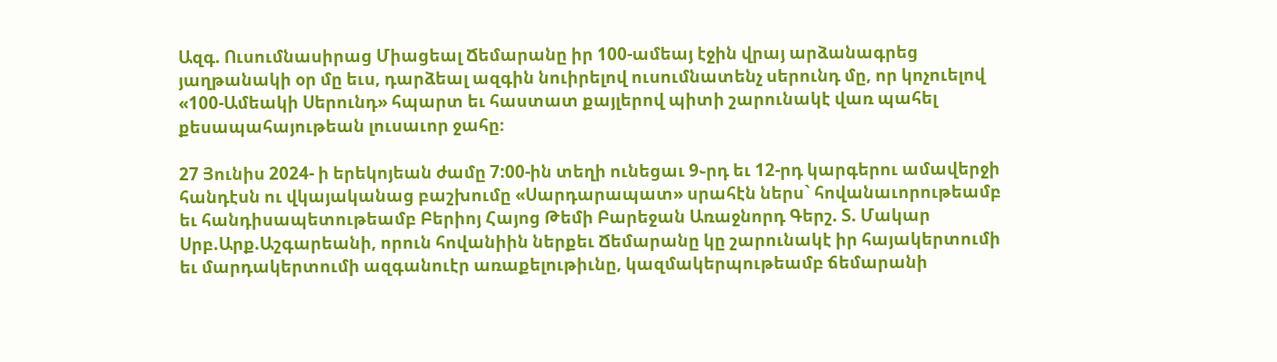Ազգ. Ուսումնասիրաց Միացեալ Ճեմարանը իր 100-ամեայ էջին վրայ արձանագրեց յաղթանակի օր մը եւս, դարձեալ ազգին նուիրելով ուսումնատենչ սերունդ մը, որ կոչուելով «100-Ամեակի Սերունդ» հպարտ եւ հաստատ քայլերով պիտի շարունակէ վառ պահել քեսապահայութեան լուսաւոր ջահը։

27 Յունիս 2024- ի երեկոյեան ժամը 7:00-ին տեղի ունեցաւ 9֊րդ եւ 12-րդ կարգերու ամավերջի հանդէսն ու վկայականաց բաշխումը «Սարդարապատ» սրահէն ներս` հովանաւորութեամբ եւ հանդիսապետութեամբ Բերիոյ Հայոց Թեմի Բարեջան Առաջնորդ Գերշ. Տ. Մակար Սրբ.Արք.Աշգարեանի, որուն հովանիին ներքեւ Ճեմարանը կը շարունակէ իր հայակերտումի եւ մարդակերտումի ազգանուէր առաքելութիւնը, կազմակերպութեամբ ճեմարանի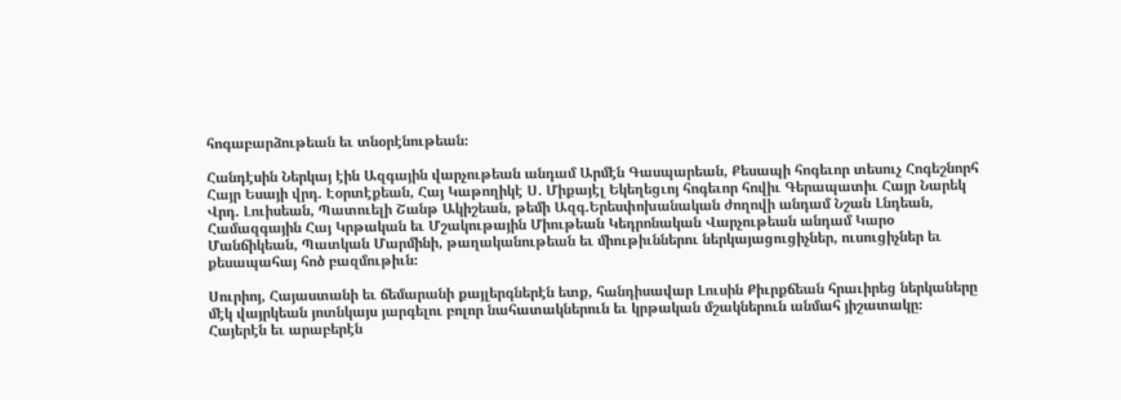հոգաբարձութեան եւ տնօրէնութեան։

Հանդէսին Ներկայ էին Ազգային վարչութեան անդամ Արմէն Գասպարեան, Քեսապի հոգեւոր տեսուչ Հոգեշնորհ Հայր Եսայի վրդ. Էօրտէքեան, Հայ Կաթողիկէ Ս. Միքայէլ Եկեղեցւոյ հոգեւոր հովիւ Գերապատիւ Հայր Նարեկ Վրդ. Լուիսեան, Պատուելի Շանթ Ակիշեան, թեմի Ազգ.Երեսփոխանական ժողովի անդամ Նշան Լնդեան,
Համազգային Հայ Կրթական եւ Մշակութային Միութեան Կեդրոնական Վարչութեան անդամ Կարօ Մանճիկեան, Պատկան Մարմինի, թաղականութեան եւ միութիւններու ներկայացուցիչներ, ուսուցիչներ եւ քեսապահայ հոծ բազմութիւն։

Սուրիոյ, Հայաստանի եւ ճեմարանի քայլերգներէն ետք, հանդիսավար Լուսին Քիւրքճեան հրաւիրեց ներկաները մէկ վայրկեան յոտնկայս յարգելու բոլոր նահատակներուն եւ կրթական մշակներուն անմահ յիշատակը։
Հայերէն եւ արաբերէն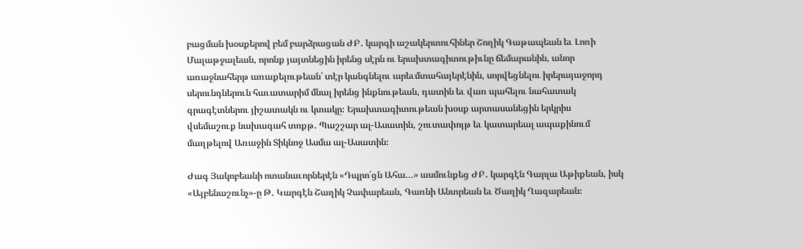բացման խօսքերով բեմ բարձրացան ԺԲ. կարգի աշակերտուհիներ Շողիկ Գաթապեան եւ Լոռի Մալաթջալեան, որոնք յայտնեցին իրենց սէրն ու երախտագիտութիւնը ճեմարանին, անոր առաջնահերթ առաքելութեան՝ տէր կանգնելու արեւմտահայերէնին, սորվեցնելու իրերայաջորդ սերունդներուն հաւատարիմ մնալ իրենց ինքնութեան, դատին եւ վառ պահելու նահատակ գրագէտներու յիշատակն ու կտակը։ Երախտագիտութեան խօսք արտասանեցին երկրիս
վսեմաշուք նախագահ տոքթ. Պաշշար ալ-Ասատին, շուտափոյթ եւ կատարեալ ապաքինում մաղթելով Առաջին Տիկնոջ Ասմա ալ-Ասատին։

Ժագ Յակոբեանի ոտանաւորներէն «Դպրո՛ցն Ահա…» ասմունքեց ԺԲ. կարգէն Գարլա Աթիքեան, իսկ «Այբենաշունչ»-ը Թ. Կարգէն Շաղիկ Չափարեան, Գառնի Անտրեան եւ Ծաղիկ Ղազարեան։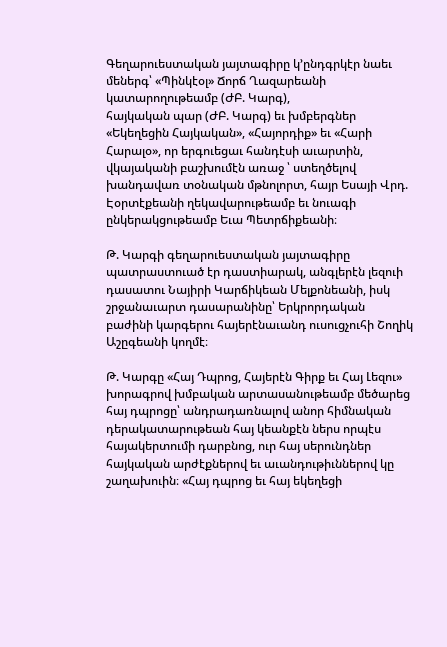Գեղարուեստական յայտագիրը կ’ընդգրկէր նաեւ մեներգ՝ «Պինկէօլ» Ճորճ Ղազարեանի կատարողութեամբ (ԺԲ. Կարգ),
հայկական պար (ԺԲ. Կարգ) եւ խմբերգներ «Եկեղեցին Հայկական», «Հայորդիք» եւ «Հարի Հարալօ», որ երգուեցաւ հանդէսի աւարտին, վկայականի բաշխումէն առաջ ՝ ստեղծելով խանդավառ տօնական մթնոլորտ, հայր Եսայի Վրդ. Էօրտէքեանի ղեկավարութեամբ եւ նուագի ընկերակցութեամբ Եւա Պետրճիքեանի։

Թ. Կարգի գեղարուեստական յայտագիրը պատրաստուած էր դաստիարակ, անգլերէն լեզուի դասատու Նայիրի Կարճիկեան Մելքոնեանի, իսկ շրջանաւարտ դասարանինը՝ Երկրորդական
բաժինի կարգերու հայերէնաւանդ ուսուցչուհի Շողիկ Աշըգեանի կողմէ։

Թ. Կարգը «Հայ Դպրոց, Հայերէն Գիրք եւ Հայ Լեզու» խորագրով խմբական արտասանութեամբ մեծարեց հայ դպրոցը՝ անդրադառնալով անոր հիմնական դերակատարութեան հայ կեանքէն ներս որպէս հայակերտումի դարբնոց, ուր հայ սերունդներ հայկական արժէքներով եւ աւանդութիւններով կը շաղախուին։ «Հայ դպրոց եւ հայ եկեղեցի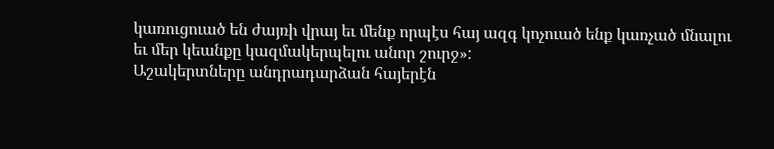կառուցուած են ժայռի վրայ եւ մենք որպէս հայ ազգ կոչուած ենք կառչած մնալու եւ մեր կեանքը կազմակերպելու անոր շուրջ»:
Աշակերտները անդրադարձան հայերէն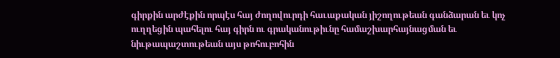գիրքին արժէքին որպէս հայ ժողովուրդի հաւաքական յիշողութեան գանձարան եւ կոչ ուղղեցին պահելու հայ գիրն ու գրականութիւնը համաշխարհայնացման եւ նիւթապաշտութեան այս թոհուբոհին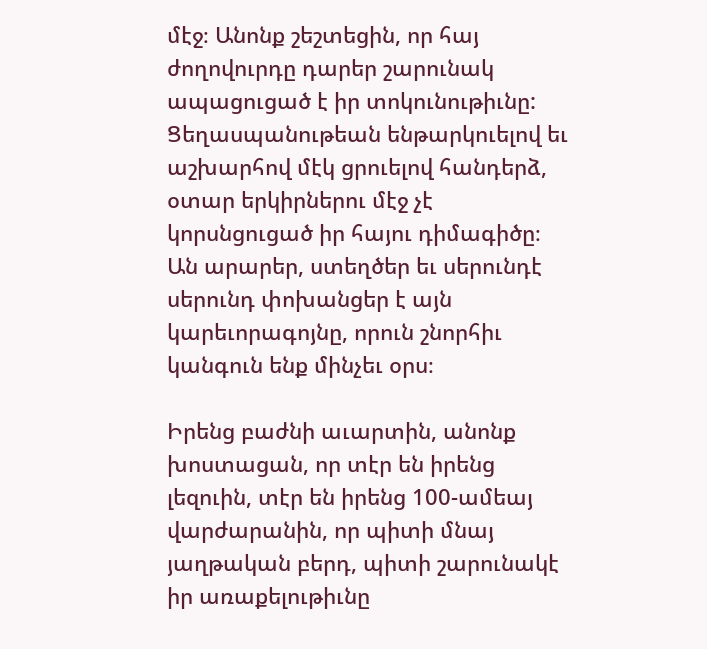մէջ։ Անոնք շեշտեցին, որ հայ ժողովուրդը դարեր շարունակ ապացուցած է իր տոկունութիւնը: Ցեղասպանութեան ենթարկուելով եւ աշխարհով մէկ ցրուելով հանդերձ, օտար երկիրներու մէջ չէ կորսնցուցած իր հայու դիմագիծը։ Ան արարեր, ստեղծեր եւ սերունդէ սերունդ փոխանցեր է այն կարեւորագոյնը, որուն շնորհիւ կանգուն ենք մինչեւ օրս։

Իրենց բաժնի աւարտին, անոնք խոստացան, որ տէր են իրենց լեզուին, տէր են իրենց 100-ամեայ վարժարանին, որ պիտի մնայ յաղթական բերդ, պիտի շարունակէ իր առաքելութիւնը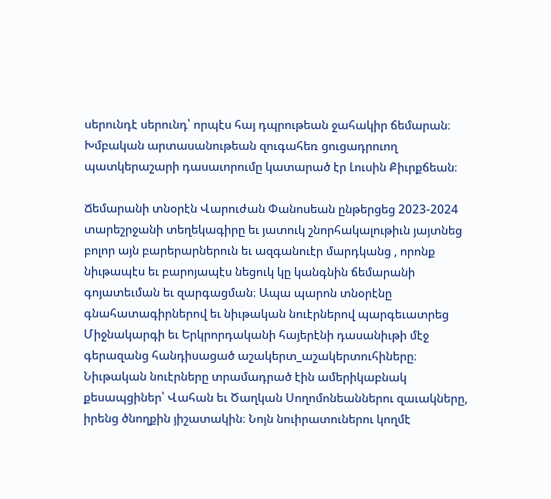սերունդէ սերունդ՝ որպէս հայ դպրութեան ջահակիր ճեմարան։ Խմբական արտասանութեան զուգահեռ ցուցադրուող պատկերաշարի դասաւորումը կատարած էր Լուսին Քիւրքճեան։

Ճեմարանի տնօրէն Վարուժան Փանոսեան ընթերցեց 2023-2024 տարեշրջանի տեղեկագիրը եւ յատուկ շնորհակալութիւն յայտնեց բոլոր այն բարերարներուն եւ ազգանուէր մարդկանց , որոնք նիւթապէս եւ բարոյապէս նեցուկ կը կանգնին ճեմարանի գոյատեւման եւ զարգացման։ Ապա պարոն տնօրէնը գնահատագիրներով եւ նիւթական նուէրներով պարգեւատրեց Միջնակարգի եւ Երկրորդականի հայերէնի դասանիւթի մէջ գերազանց հանդիսացած աշակերտ_աշակերտուհիները։ Նիւթական նուէրները տրամադրած էին ամերիկաբնակ քեսապցիներ՝ Վահան եւ Ծաղկան Սողոմոնեաններու զաւակները, իրենց ծնողքին յիշատակին։ Նոյն նուիրատուներու կողմէ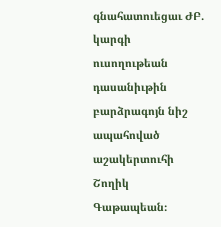գնահատուեցաւ ԺԲ. կարգի ուսողութեան դասանիւթին բարձրագոյն նիշ ապահոված աշակերտուհի Շողիկ Գաթապեան։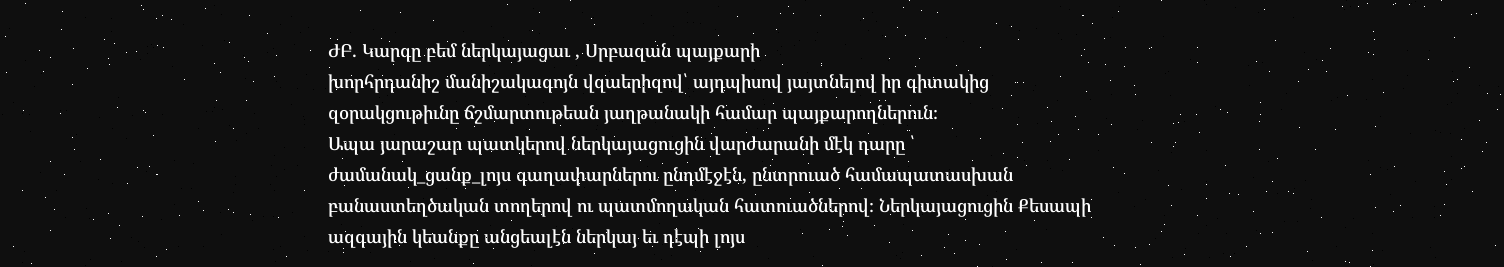ԺԲ. Կարգը բեմ ներկայացաւ , Սրբազան պայքարի
խորհրդանիշ մանիշակագոյն վզաերիզով՝ այդպիսով յայտնելով իր գիտակից զօրակցութիւնը ճշմարտութեան յաղթանակի համար պայքարողներուն։
Ապա յարաշար պատկերով ներկայացուցին վարժարանի մէկ դարը ՝ ժամանակ_ցանք_լոյս գաղափարներու ընդմէջէն, ընտրուած համապատասխան բանաստեղծական տողերով ու պատմողական հատուածներով։ Ներկայացուցին Քեսապի ազգային կեանքը անցեալէն ներկայ եւ դէպի լոյս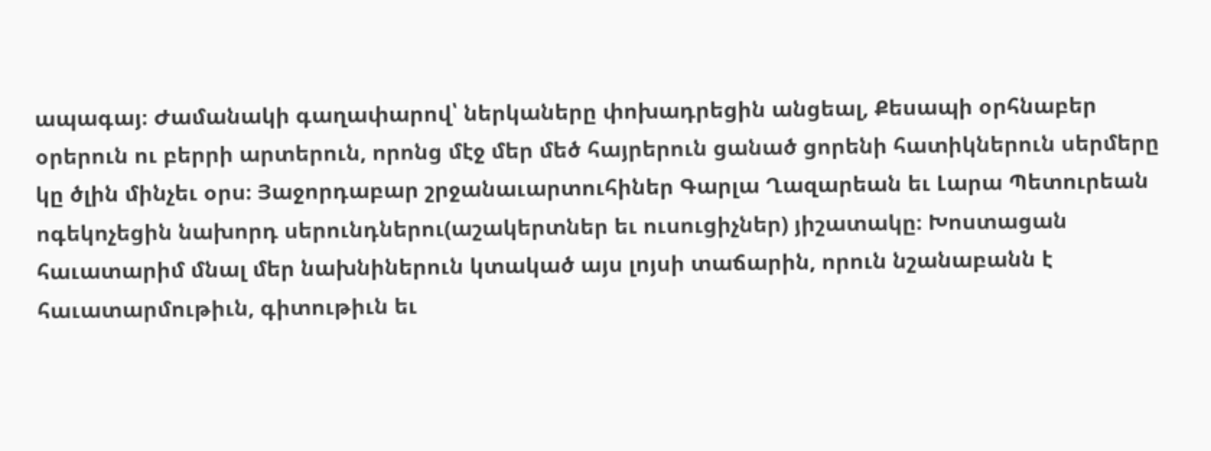ապագայ։ Ժամանակի գաղափարով՝ ներկաները փոխադրեցին անցեալ, Քեսապի օրհնաբեր օրերուն ու բերրի արտերուն, որոնց մէջ մեր մեծ հայրերուն ցանած ցորենի հատիկներուն սերմերը կը ծլին մինչեւ օրս։ Յաջորդաբար շրջանաւարտուհիներ Գարլա Ղազարեան եւ Լարա Պետուրեան ոգեկոչեցին նախորդ սերունդներու(աշակերտներ եւ ուսուցիչներ) յիշատակը։ Խոստացան հաւատարիմ մնալ մեր նախնիներուն կտակած այս լոյսի տաճարին, որուն նշանաբանն է հաւատարմութիւն, գիտութիւն եւ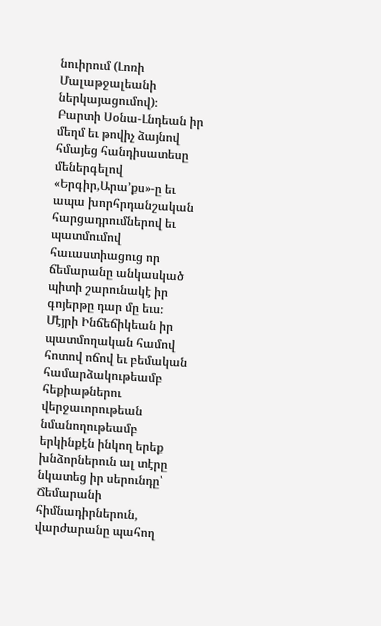նուիրում (Լոռի Մալաթջալեանի ներկայացումով)։
Բարտի Սօնա-Լնդեան իր մեղմ եւ թովիչ ձայնով հմայեց հանդիսատեսը մեներգելով «Երգիր,Արա’քս»-ը եւ ապա խորհրդանշական հարցադրումներով եւ պատմումով հաւաստիացուց որ ճեմարանը անկասկած պիտի շարունակէ իր գոյերթը դար մը եւս։
Մէյրի Ինճեճիկեան իր պատմողական համով հոտով ոճով եւ բեմական համարձակութեամբ հեքիաթներու վերջաւորութեան նմանողութեամբ երկինքէն ինկող երեք խնձորներուն ալ տէրը նկատեց իր սերունդը՝ Ճեմարանի հիմնադիրներուն, վարժարանը պահող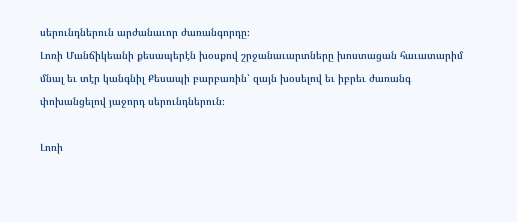սերունդներուն արժանաւոր ժառանգորդը։
Լոռի Մանճիկեանի քեսապերէն խօսքով շրջանաւարտները խոստացան հաւատարիմ մնալ եւ տէր կանգնիլ Քեսապի բարբառին՝ զայն խօսելով եւ իբրեւ ժառանգ փոխանցելով յաջորդ սերունդներուն։

Լոռի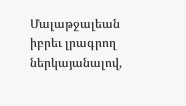Մալաթջալեան իբրեւ լրագրող ներկայանալով,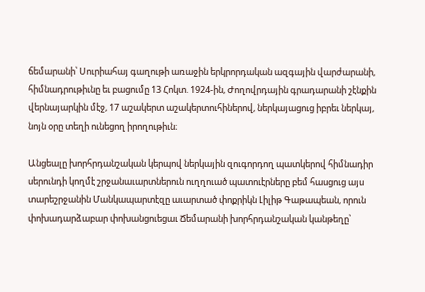ճեմարանի՝ Սուրիահայ գաղութի առաջին երկրորդական ազգային վարժարանի, հիմնադրութիւնը եւ բացումը 13 Հոկտ. 1924-ին, Ժողովրդային գրադարանի շէնքին վերնայարկին մէջ, 17 աշակերտ աշակերտուհիներով, ներկայացուց իբրեւ ներկայ, նոյն օրը տեղի ունեցող իրողութիւն։

Անցեալը խորհրդանշական կերպով ներկային զուգորդող պատկերով հիմնադիր սերունդի կողմէ շրջանաւարտներուն ուղղուած պատուէրները բեմ հասցուց այս տարեշրջանին Մանկապարտէզը աւարտած փոքրիկն Լիլիթ Գաթապեան, որուն փոխադարձաբար փոխանցուեցաւ Ճեմարանի խորհրդանշական կանթեղը՝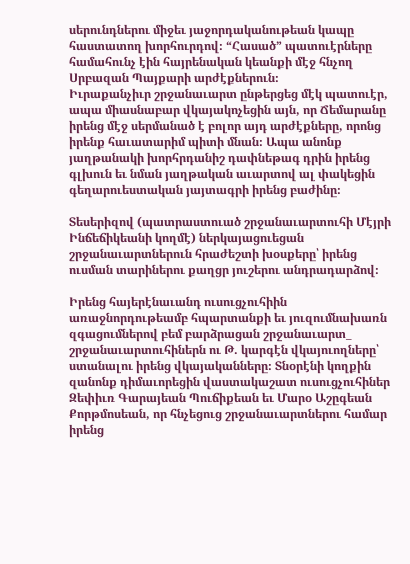սերունդներու միջեւ յաջորդականութեան կապը հաստատող խորհուրդով։ “Հասած” պատուէրները համահունչ էին հայրենական կեանքի մէջ հնչող Սրբազան Պայքարի արժէքներուն։
Իւրաքանչիւր շրջանաւարտ ընթերցեց մէկ պատուէր, ապա միասնաբար վկայակոչեցին այն, որ Ճեմարանը իրենց մէջ սերմանած է բոլոր այդ արժէքները, որոնց իրենք հաւատարիմ պիտի մնան։ Ապա անոնք յաղթանակի խորհրդանիշ դափնեթագ դրին իրենց գլխուն եւ նման յաղթական աւարտով ալ փակեցին գեղարուեստական յայտագրի իրենց բաժինը։

Տեսերիզով (պատրաստուած շրջանաւարտուհի Մէյրի Ինճեճիկեանի կողմէ) ներկայացուեցան շրջանաւարտներուն հրաժեշտի խօսքերը՝ իրենց ուսման տարիներու քաղցր յուշերու անդրադարձով։

Իրենց հայերէնաւանդ ուսուցչուհիին առաջնորդութեամբ հպարտանքի եւ յուզումնախառն զգացումներով բեմ բարձրացան շրջանաւարտ_ շրջանաւարտուհիներն ու Թ. կարգէն վկայուողները՝ ստանալու իրենց վկայականները։ Տնօրէնի կողքին զանոնք դիմաւորեցին վաստակաշատ ուսուցչուհիներ Զեփիւռ Գարայեան Պուճիքեան եւ Մարօ Աշըգեան Քորթմոսեան, որ հնչեցուց շրջանաւարտներու համար իրենց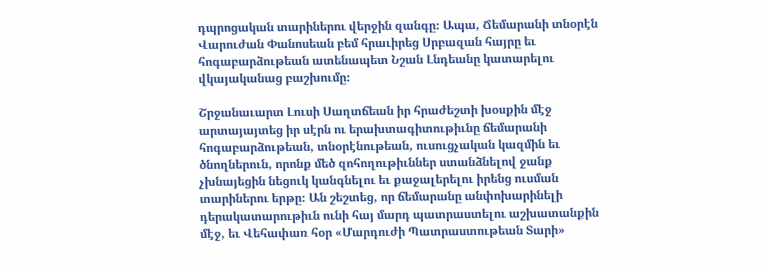դպրոցական տարիներու վերջին զանգը։ Ապա, Ճեմարանի տնօրէն Վարուժան Փանոսեան բեմ հրաւիրեց Սրբազան հայրը եւ հոգաբարձութեան ատենապետ Նշան Լնդեանը կատարելու վկայականաց բաշխումը։

Շրջանաւարտ Լուսի Սաղտճեան իր հրաժեշտի խօսքին մէջ արտայայտեց իր սէրն ու երախտագիտութիւնը ճեմարանի հոգաբարձութեան, տնօրէնութեան, ուսուցչական կազմին եւ ծնողներուն, որոնք մեծ զոհողութիւններ ստանձնելով ջանք չխնայեցին նեցուկ կանգնելու եւ քաջալերելու իրենց ուսման տարիներու երթը։ Ան շեշտեց, որ ճեմարանը անփոխարինելի դերակատարութիւն ունի հայ մարդ պատրաստելու աշխատանքին մէջ, եւ Վեհափառ հօր «Մարդուժի Պատրաստութեան Տարի»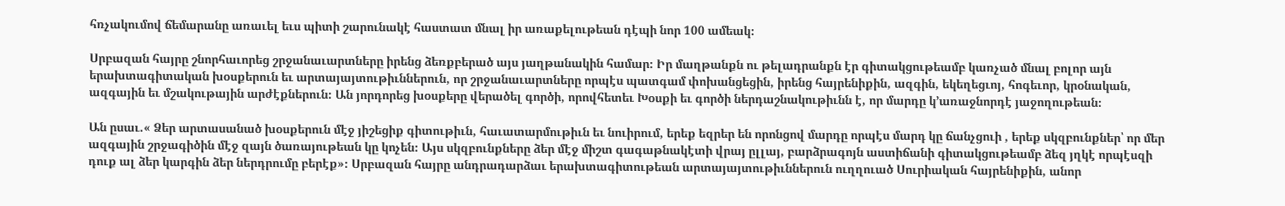հռչակումով ճեմարանը առաւել եւս պիտի շարունակէ հաստատ մնալ իր առաքելութեան դէպի նոր 100 ամեակ։

Սրբազան հայրը շնորհաւորեց շրջանաւարտները իրենց ձեռքբերած այս յաղթանակին համար։ Իր մաղթանքն ու թելադրանքն էր գիտակցութեամբ կառչած մնալ բոլոր այն երախտագիտական խօսքերուն եւ արտայայտութիւններուն, որ շրջանաւարտները որպէս պատգամ փոխանցեցին, իրենց հայրենիքին, ազգին, եկեղեցւոյ, հոգեւոր, կրօնական, ազգային եւ մշակութային արժէքներուն։ Ան յորդորեց խօսքերը վերածել գործի, որովհետեւ Խօսքի եւ գործի ներդաշնակութիւնն է, որ մարդը կ’առաջնորդէ յաջողութեան։

Ան ըսաւ.« Ձեր արտասանած խօսքերուն մէջ յիշեցիք գիտութիւն, հաւատարմութիւն եւ նուիրում, երեք եզրեր են որոնցով մարդը որպէս մարդ կը ճանչցուի , երեք սկզբունքներ՝ որ մեր ազգային շրջագիծին մէջ զայն ծառայութեան կը կոչեն։ Այս սկզբունքները ձեր մէջ միշտ գագաթնակէտի վրայ ըլլայ, բարձրագոյն աստիճանի գիտակցութեամբ ձեզ յղկէ որպէսզի դուք ալ ձեր կարգին ձեր ներդրումը բերէք»։ Սրբազան հայրը անդրադարձաւ երախտագիտութեան արտայայտութիւններուն ուղղուած Սուրիական հայրենիքին, անոր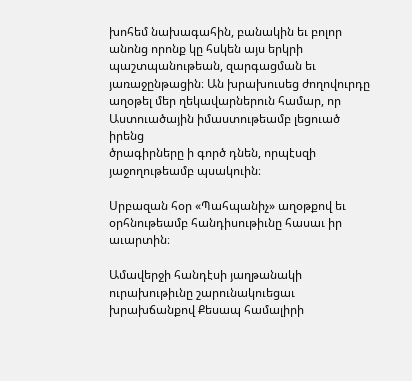խոհեմ նախագահին, բանակին եւ բոլոր անոնց որոնք կը հսկեն այս երկրի պաշտպանութեան, զարգացման եւ յառաջընթացին։ Ան խրախուսեց ժողովուրդը աղօթել մեր ղեկավարներուն համար, որ Աստուածային իմաստութեամբ լեցուած իրենց
ծրագիրները ի գործ դնեն, որպէսզի յաջողութեամբ պսակուին։

Սրբազան հօր «Պահպանիչ» աղօթքով եւ օրհնութեամբ հանդիսութիւնը հասաւ իր աւարտին։

Ամավերջի հանդէսի յաղթանակի ուրախութիւնը շարունակուեցաւ խրախճանքով Քեսապ համալիրի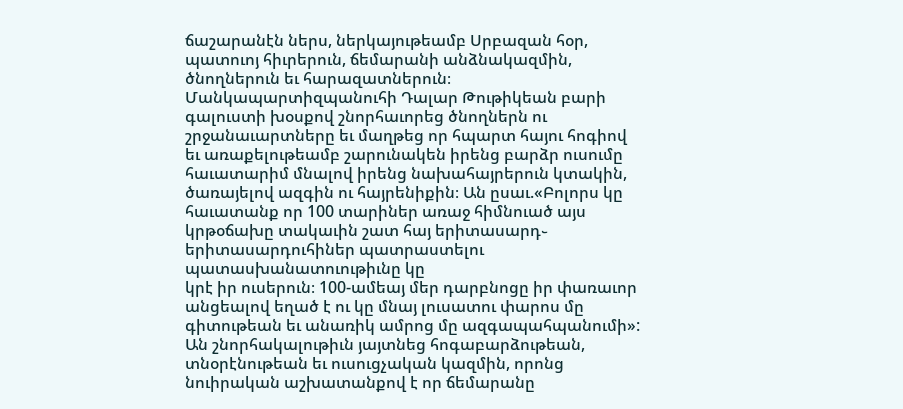ճաշարանէն ներս, ներկայութեամբ Սրբազան հօր, պատուոյ հիւրերուն, ճեմարանի անձնակազմին, ծնողներուն եւ հարազատներուն։
Մանկապարտիզպանուհի Դալար Թութիկեան բարի գալուստի խօսքով շնորհաւորեց ծնողներն ու շրջանաւարտները եւ մաղթեց որ հպարտ հայու հոգիով եւ առաքելութեամբ շարունակեն իրենց բարձր ուսումը հաւատարիմ մնալով իրենց նախահայրերուն կտակին, ծառայելով ազգին ու հայրենիքին։ Ան ըսաւ.«Բոլորս կը հաւատանք որ 100 տարիներ առաջ հիմնուած այս կրթօճախը տակաւին շատ հայ երիտասարդ֊ երիտասարդուհիներ պատրաստելու պատասխանատուութիւնը կը
կրէ իր ուսերուն։ 100-ամեայ մեր դարբնոցը իր փառաւոր անցեալով եղած է ու կը մնայ լուսատու փարոս մը գիտութեան եւ անառիկ ամրոց մը ազգապահպանումի»: Ան շնորհակալութիւն յայտնեց հոգաբարձութեան, տնօրէնութեան եւ ուսուցչական կազմին, որոնց նուիրական աշխատանքով է որ ճեմարանը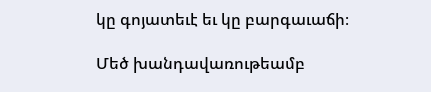կը գոյատեւէ եւ կը բարգաւաճի։

Մեծ խանդավառութեամբ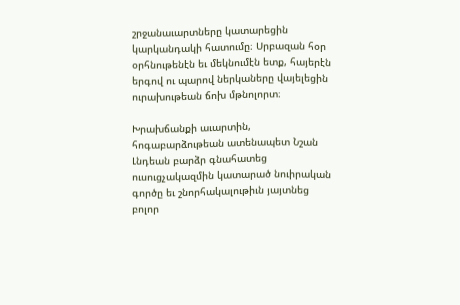շրջանաւարտները կատարեցին կարկանդակի հատումը։ Սրբազան հօր օրհնութենէն եւ մեկնումէն ետք, հայերէն երգով ու պարով ներկաները վայելեցին ուրախութեան ճոխ մթնոլորտ։

Խրախճանքի աւարտին, հոգաբարձութեան ատենապետ Նշան Լնդեան բարձր գնահատեց ուսուցչակազմին կատարած նուիրական գործը եւ շնորհակալութիւն յայտնեց բոլոր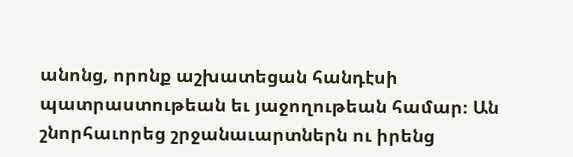անոնց, որոնք աշխատեցան հանդէսի պատրաստութեան եւ յաջողութեան համար։ Ան շնորհաւորեց շրջանաւարտներն ու իրենց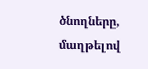ծնողները, մաղթելով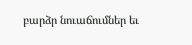բարձր նուաճումներ եւ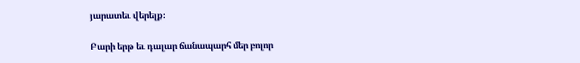յարատեւ վերելք։

Բարի երթ եւ դալար ճանապարհ մեր բոլոր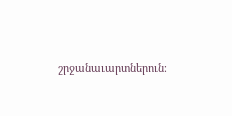շրջանաւարտներուն։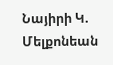Նայիրի Կ. Մելքոնեան